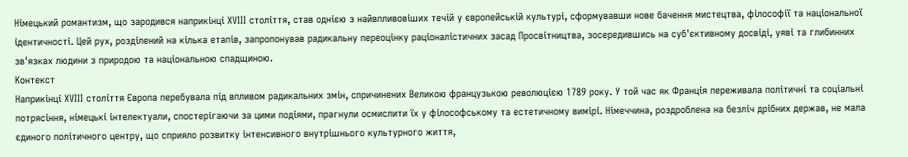Німецький романтизм, що зародився наприкінці XVIII століття, став однією з найвпливовіших течій у європейській культурі, сформувавши нове бачення мистецтва, філософії та національної ідентичності. Цей рух, розділений на кілька етапів, запропонував радикальну переоцінку раціоналістичних засад Просвітництва, зосередившись на суб'єктивному досвіді, уяві та глибинних зв'язках людини з природою та національною спадщиною.
Контекст
Наприкінці XVIII століття Європа перебувала під впливом радикальних змін, спричинених Великою французькою революцією 1789 року. У той час як Франція переживала політичні та соціальні потрясіння, німецькі інтелектуали, спостерігаючи за цими подіями, прагнули осмислити їх у філософському та естетичному вимірі. Німеччина, роздроблена на безліч дрібних держав, не мала єдиного політичного центру, що сприяло розвитку інтенсивного внутрішнього культурного життя,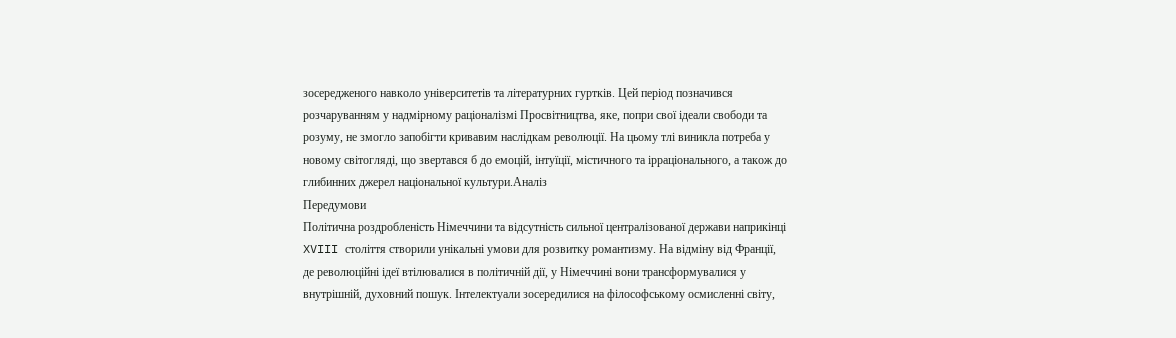зосередженого навколо університетів та літературних гуртків. Цей період позначився розчаруванням у надмірному раціоналізмі Просвітництва, яке, попри свої ідеали свободи та розуму, не змогло запобігти кривавим наслідкам революції. На цьому тлі виникла потреба у новому світогляді, що звертався б до емоцій, інтуїції, містичного та ірраціонального, а також до глибинних джерел національної культури.Аналіз
Передумови
Політична роздробленість Німеччини та відсутність сильної централізованої держави наприкінці XVIII століття створили унікальні умови для розвитку романтизму. На відміну від Франції, де революційні ідеї втілювалися в політичній дії, у Німеччині вони трансформувалися у внутрішній, духовний пошук. Інтелектуали зосередилися на філософському осмисленні світу,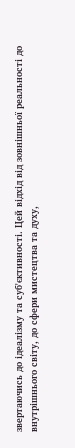звертаючись до ідеалізму та суб'єктивності. Цей відхід від зовнішньої реальності до внутрішнього світу, до сфери мистецтва та духу,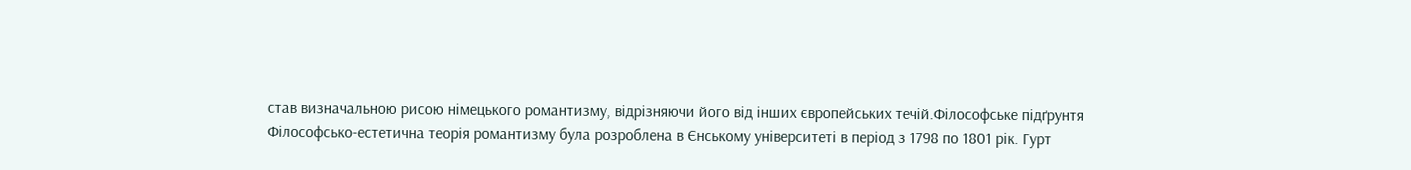став визначальною рисою німецького романтизму, відрізняючи його від інших європейських течій.Філософське підґрунтя
Філософсько-естетична теорія романтизму була розроблена в Єнському університеті в період з 1798 по 1801 рік. Гурт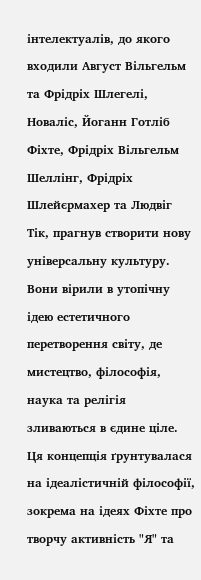інтелектуалів, до якого входили Август Вільгельм та Фрідріх Шлегелі, Новаліс, Йоганн Готліб Фіхте, Фрідріх Вільгельм Шеллінг, Фрідріх Шлейєрмахер та Людвіг Тік, прагнув створити нову універсальну культуру. Вони вірили в утопічну ідею естетичного перетворення світу, де мистецтво, філософія, наука та релігія зливаються в єдине ціле. Ця концепція ґрунтувалася на ідеалістичній філософії, зокрема на ідеях Фіхте про творчу активність "Я" та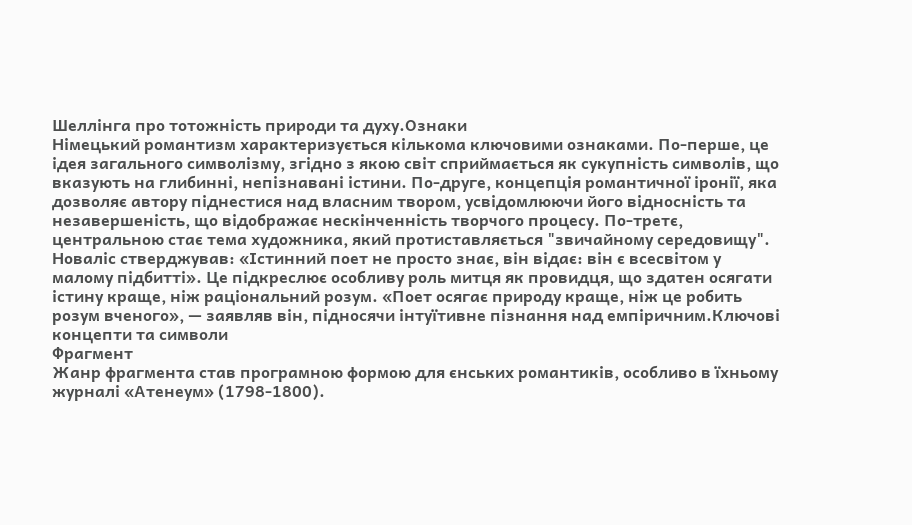Шеллінга про тотожність природи та духу.Ознаки
Німецький романтизм характеризується кількома ключовими ознаками. По-перше, це ідея загального символізму, згідно з якою світ сприймається як сукупність символів, що вказують на глибинні, непізнавані істини. По-друге, концепція романтичної іронії, яка дозволяє автору піднестися над власним твором, усвідомлюючи його відносність та незавершеність, що відображає нескінченність творчого процесу. По-третє, центральною стає тема художника, який протиставляється "звичайному середовищу". Новаліс стверджував: «Істинний поет не просто знає, він відає: він є всесвітом у малому підбитті». Це підкреслює особливу роль митця як провидця, що здатен осягати істину краще, ніж раціональний розум. «Поет осягає природу краще, ніж це робить розум вченого», — заявляв він, підносячи інтуїтивне пізнання над емпіричним.Ключові концепти та символи
Фрагмент
Жанр фрагмента став програмною формою для єнських романтиків, особливо в їхньому журналі «Атенеум» (1798-1800).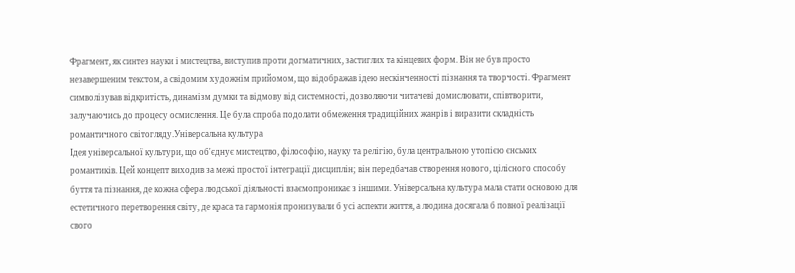Фрагмент, як синтез науки і мистецтва, виступив проти догматичних, застиглих та кінцевих форм. Він не був просто незавершеним текстом, а свідомим художнім прийомом, що відображав ідею нескінченності пізнання та творчості. Фрагмент символізував відкритість, динамізм думки та відмову від системності, дозволяючи читачеві домислювати, співтворити, залучаючись до процесу осмислення. Це була спроба подолати обмеження традиційних жанрів і виразити складність романтичного світогляду.Універсальна культура
Ідея універсальної культури, що об'єднує мистецтво, філософію, науку та релігію, була центральною утопією єнських романтиків. Цей концепт виходив за межі простої інтеграції дисциплін; він передбачав створення нового, цілісного способу буття та пізнання, де кожна сфера людської діяльності взаємопроникає з іншими. Універсальна культура мала стати основою для естетичного перетворення світу, де краса та гармонія пронизували б усі аспекти життя, а людина досягала б повної реалізації свого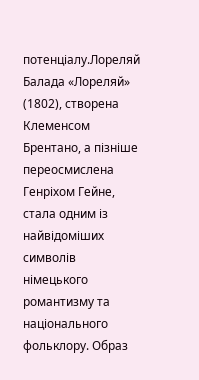потенціалу.Лореляй
Балада «Лореляй» (1802), створена Клеменсом Брентано, а пізніше переосмислена Генріхом Гейне, стала одним із найвідоміших символів німецького романтизму та національного фольклору. Образ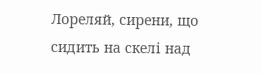Лореляй, сирени, що сидить на скелі над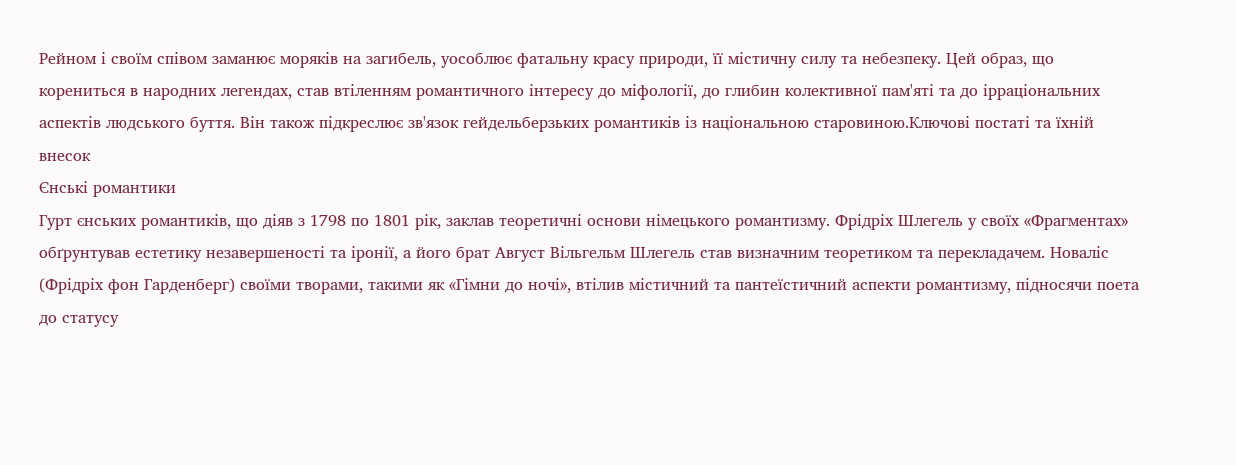Рейном і своїм співом заманює моряків на загибель, уособлює фатальну красу природи, її містичну силу та небезпеку. Цей образ, що корениться в народних легендах, став втіленням романтичного інтересу до міфології, до глибин колективної пам'яті та до ірраціональних аспектів людського буття. Він також підкреслює зв'язок гейдельберзьких романтиків із національною старовиною.Ключові постаті та їхній внесок
Єнські романтики
Гурт єнських романтиків, що діяв з 1798 по 1801 рік, заклав теоретичні основи німецького романтизму. Фрідріх Шлегель у своїх «Фрагментах» обґрунтував естетику незавершеності та іронії, а його брат Август Вільгельм Шлегель став визначним теоретиком та перекладачем. Новаліс (Фрідріх фон Гарденберг) своїми творами, такими як «Гімни до ночі», втілив містичний та пантеїстичний аспекти романтизму, підносячи поета до статусу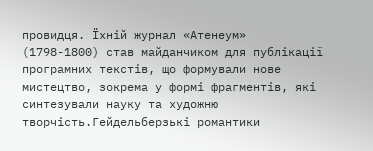провидця. Їхній журнал «Атенеум» (1798-1800) став майданчиком для публікації програмних текстів, що формували нове мистецтво, зокрема у формі фрагментів, які синтезували науку та художню творчість.Гейдельберзькі романтики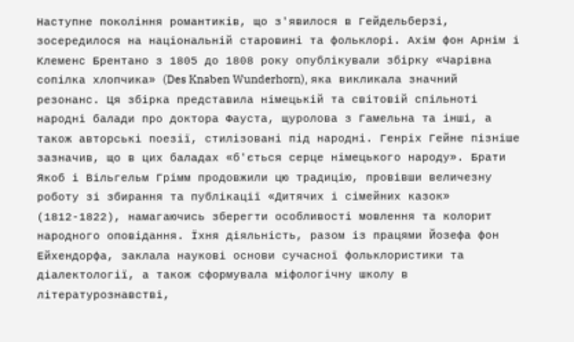Наступне покоління романтиків, що з'явилося в Гейдельберзі, зосередилося на національній старовині та фольклорі. Ахім фон Арнім і Клеменс Брентано з 1805 до 1808 року опублікували збірку «Чарівна сопілка хлопчика» (Des Knaben Wunderhorn), яка викликала значний резонанс. Ця збірка представила німецькій та світовій спільноті народні балади про доктора Фауста, щуролова з Гамельна та інші, а також авторські поезії, стилізовані під народні. Генріх Гейне пізніше зазначив, що в цих баладах «б'ється серце німецького народу». Брати Якоб і Вільгельм Грімм продовжили цю традицію, провівши величезну роботу зі збирання та публікації «Дитячих і сімейних казок» (1812-1822), намагаючись зберегти особливості мовлення та колорит народного оповідання. Їхня діяльність, разом із працями Йозефа фон Ейхендорфа, заклала наукові основи сучасної фольклористики та діалектології, а також сформувала міфологічну школу в літературознавстві,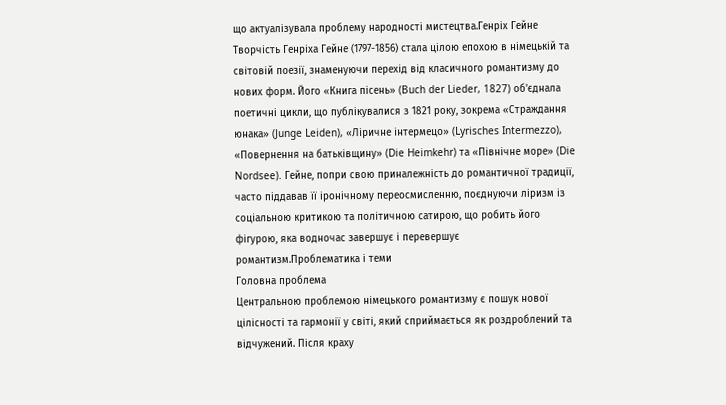що актуалізувала проблему народності мистецтва.Генріх Гейне
Творчість Генріха Гейне (1797-1856) стала цілою епохою в німецькій та світовій поезії, знаменуючи перехід від класичного романтизму до нових форм. Його «Книга пісень» (Buch der Lieder, 1827) об'єднала поетичні цикли, що публікувалися з 1821 року, зокрема «Страждання юнака» (Junge Leiden), «Ліричне інтермецо» (Lyrisches Intermezzo), «Повернення на батьківщину» (Die Heimkehr) та «Північне море» (Die Nordsee). Гейне, попри свою приналежність до романтичної традиції, часто піддавав її іронічному переосмисленню, поєднуючи ліризм із соціальною критикою та політичною сатирою, що робить його фігурою, яка водночас завершує і перевершує романтизм.Проблематика і теми
Головна проблема
Центральною проблемою німецького романтизму є пошук нової цілісності та гармонії у світі, який сприймається як роздроблений та відчужений. Після краху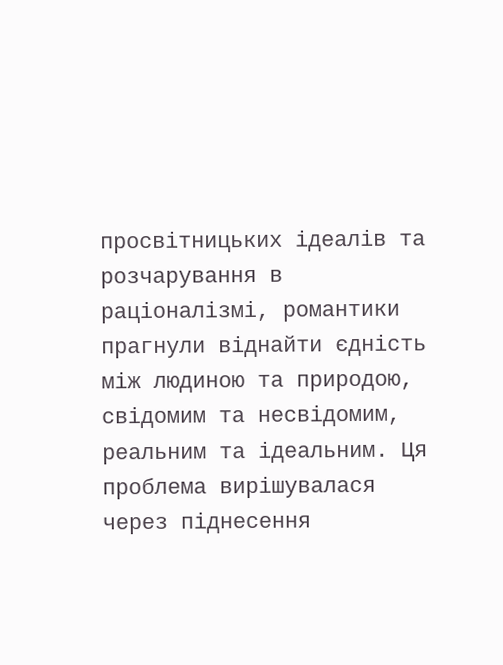просвітницьких ідеалів та розчарування в раціоналізмі, романтики прагнули віднайти єдність між людиною та природою, свідомим та несвідомим, реальним та ідеальним. Ця проблема вирішувалася через піднесення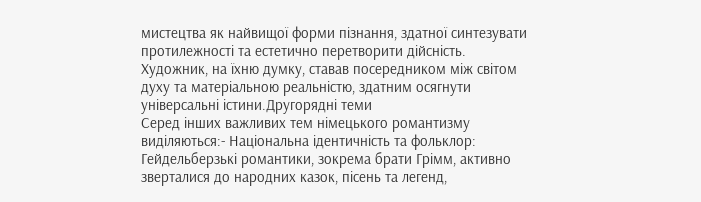мистецтва як найвищої форми пізнання, здатної синтезувати протилежності та естетично перетворити дійсність. Художник, на їхню думку, ставав посередником між світом духу та матеріальною реальністю, здатним осягнути універсальні істини.Другорядні теми
Серед інших важливих тем німецького романтизму виділяються:- Національна ідентичність та фольклор: Гейдельберзькі романтики, зокрема брати Грімм, активно зверталися до народних казок, пісень та легенд,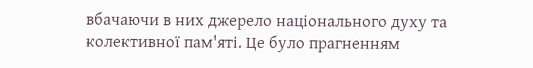вбачаючи в них джерело національного духу та колективної пам'яті. Це було прагненням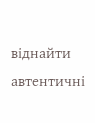віднайти автентичні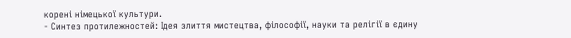корені німецької культури.
- Синтез протилежностей: Ідея злиття мистецтва, філософії, науки та релігії в єдину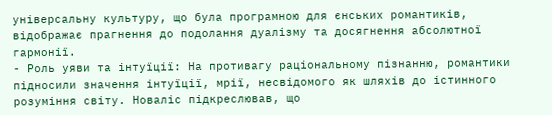універсальну культуру, що була програмною для єнських романтиків, відображає прагнення до подолання дуалізму та досягнення абсолютної гармонії.
- Роль уяви та інтуїції: На противагу раціональному пізнанню, романтики підносили значення інтуїції, мрії, несвідомого як шляхів до істинного розуміння світу. Новаліс підкреслював, що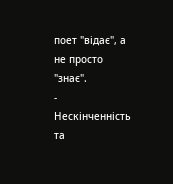поет "відає", а не просто "знає".
- Нескінченність та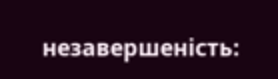незавершеність: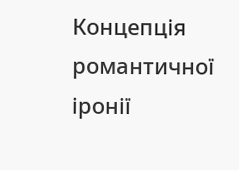Концепція романтичної іронії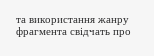та використання жанру фрагмента свідчать про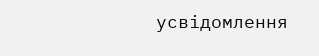усвідомлення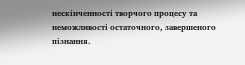нескінченності творчого процесу та неможливості остаточного, завершеного пізнання.